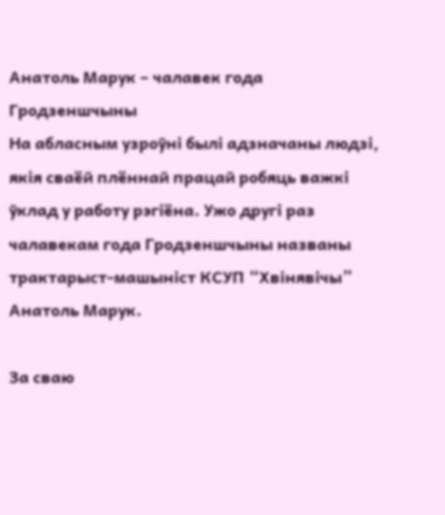Анатоль Марук – чалавек года Гродзеншчыны
На абласным узроўні былі адзначаны людзі, якія сваёй плённай працай робяць важкі ўклад у работу рэгіёна. Ужо другі раз чалавекам года Гродзеншчыны названы трактарыст-машыніст КСУП “Хвінявічы” Анатоль Марук.

За сваю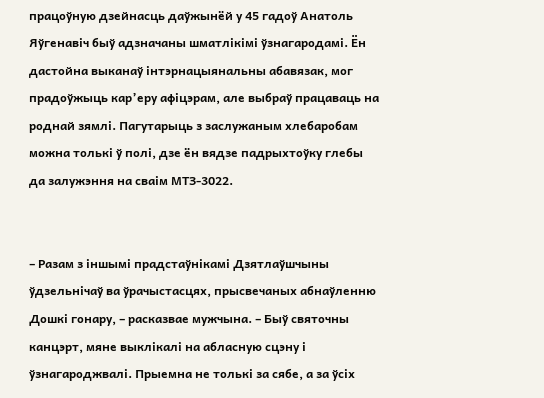працоўную дзейнасць даўжынёй у 45 гадоў Анатоль Яўгенавіч быў адзначаны шматлікімі ўзнагародамі. Ён дастойна выканаў інтэрнацыянальны абавязак, мог прадоўжыць кар’еру афіцэрам, але выбраў працаваць на роднай зямлі. Пагутарыць з заслужаным хлебаробам можна толькі ў полі, дзе ён вядзе падрыхтоўку глебы да залужэння на сваім МТЗ-3022.


– Разам з іншымі прадстаўнікамі Дзятлаўшчыны ўдзельнічаў ва ўрачыстасцях, прысвечаных абнаўленню Дошкі гонару, – расказвае мужчына. – Быў святочны канцэрт, мяне выклікалі на абласную сцэну і ўзнагароджвалі. Прыемна не толькі за сябе, а за ўсіх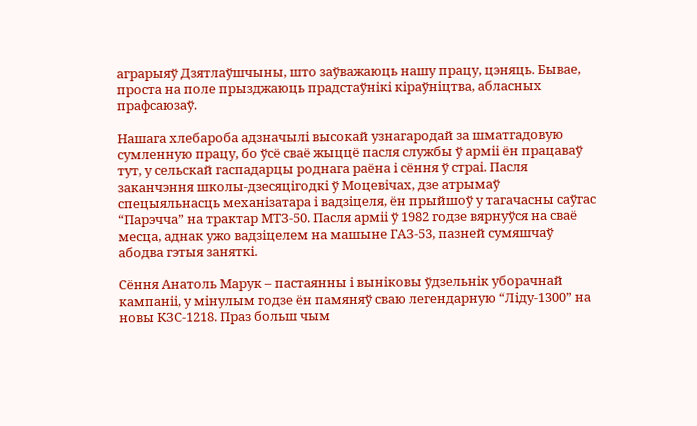аграрыяў Дзятлаўшчыны, што заўважаюць нашу працу, цэняць. Бывае, проста на поле прызджаюць прадстаўнікі кіраўніцтва, абласных прафсаюзаў.

Нашага хлебароба адзначылі высокай узнагародай за шматгадовую сумленную працу, бо ўсё сваё жыццё пасля службы ў арміі ён працаваў тут, у сельскай гаспадарцы роднага раёна і сёння ў страі. Пасля заканчэння школы-дзесяцігодкі ў Моцевічах, дзе атрымаў спецыяльнасць механізатара і вадзіцеля, ён прыйшоў у тагачасны саўгас “Парэчча” на трактар МТЗ-50. Пасля арміі ў 1982 годзе вярнуўся на сваё месца, аднак ужо вадзіцелем на машыне ГАЗ-53, пазней сумяшчаў абодва гэтыя заняткі.

Сёння Анатоль Марук – пастаянны і выніковы ўдзельнік уборачнай кампаніі, у мінулым годзе ён памяняў сваю легендарную “Ліду-1300” на новы КЗС-1218. Праз больш чым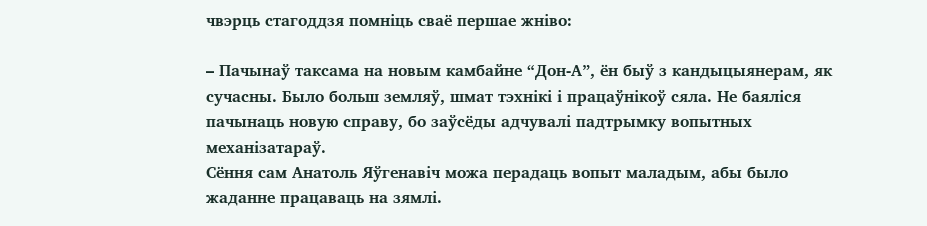чвэрць стагоддзя помніць сваё першае жніво:

– Пачынаў таксама на новым камбайне “Дон-А”, ён быў з кандыцыянерам, як сучасны. Было больш земляў, шмат тэхнікі і працаўнікоў сяла. Не баяліся пачынаць новую справу, бо заўсёды адчувалі падтрымку вопытных механізатараў.
Сёння сам Анатоль Яўгенавіч можа перадаць вопыт маладым, абы было жаданне працаваць на зямлі.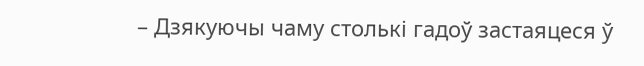– Дзякуючы чаму столькі гадоў застаяцеся ў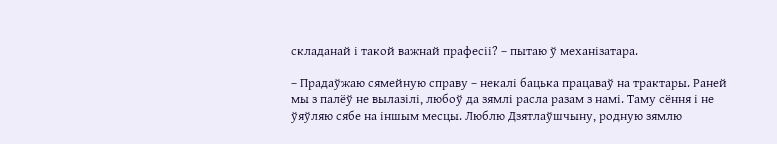складанай і такой важнай прафесіі? – пытаю ў механізатара.

– Прадаўжаю сямейную справу – некалі бацька працаваў на трактары. Раней мы з палёў не вылазілі, любоў да зямлі расла разам з намі. Таму сёння і не ўяўляю сябе на іншым месцы. Люблю Дзятлаўшчыну, родную зямлю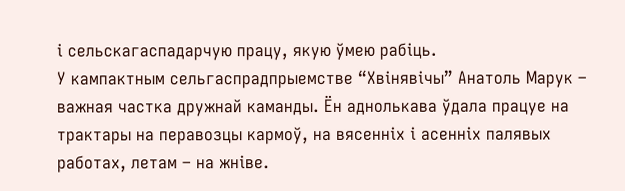і сельскагаспадарчую працу, якую ўмею рабіць.
У кампактным сельгаспрадпрыемстве “Хвінявічы” Анатоль Марук – важная частка дружнай каманды. Ён аднолькава ўдала працуе на трактары на перавозцы кармоў, на вясенніх і асенніх палявых работах, летам – на жніве.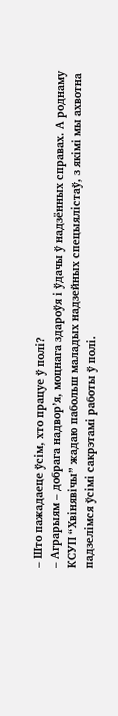– Што пажадаеце ўсім, хто працуе ў полі?
– Аграрыям – добрага надвор’я, моцнага здароўя і ўдачы ў надзённых справах. А роднаму КСУП “Хвінявічы” жадаю пабольш маладых надзейных спецыялістаў, з якімі мы ахвотна падзелімся ўсімі сакрэтамі работы ў полі.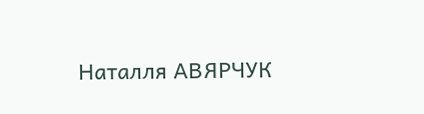Наталля АВЯРЧУК